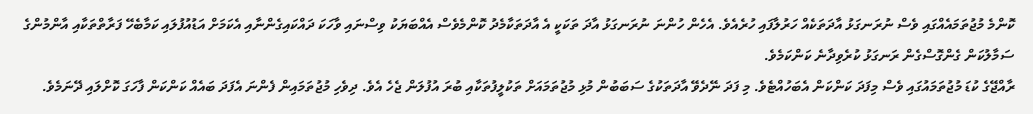ކޮންމެ މުޖުތަމައެއްގައި ވެސް ނުރަނގަޅު އާދަތަކެއް ހަރުލާފައި ހުރެއެވެ. އެހެން ހުންނަ ނުރަނގަޅު އާދަ ތަކަކީ އެ އާދަތަކާމެދު ކޮންމެވެސް އެއްބަޔަކު ވިސްނައި ވާހަކަ ދައްކައިގެންނާއި އެކަމަށް އަޑުއުފުލައި ކަމާބެހޭ ފަރާތްތަކާއި އާންމުންގެ ސަމާލުކަން ގެންގޮސްގެން ރަނގަޅު ކުރެވިދާނެ ކަންކަމެވެ.
ރާއްޖޭގެ ކުޑަ މުޖުތަމައުގައި ވެސް މިފަދަ ކަންކަން އެބަހުއްޓެވެ. މި ފަދަ ނޭދެވޭ އާދަތަކުގެ ސަބަބުން މުޅި މުޖުތަމައަށް ތަކުލީފުތަކާއި ބުރަ އުފުލަން ޖެހެ އެވެ. ދިވެހި މުޖުތަމައިން ފެންނަ އެފަދަ ބައެއް ކަންކަން ފާހަގަ ކޮށްލައި ދޭނަމެވެ.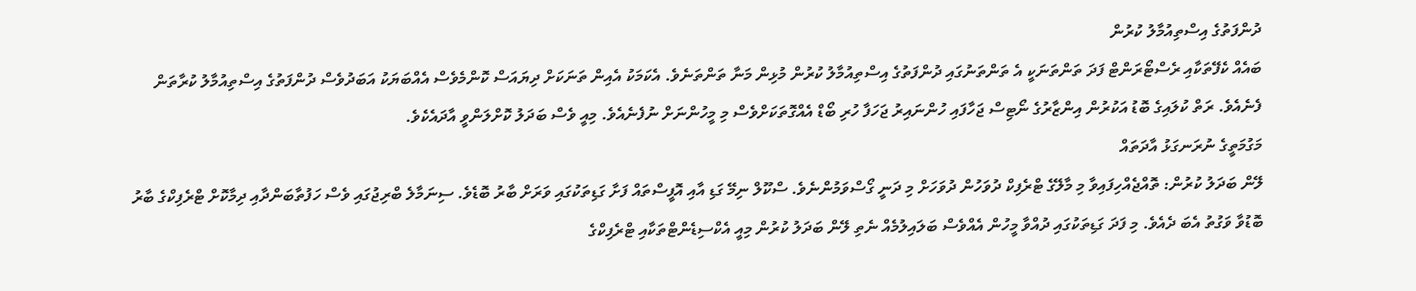ދުންފަތުގެ އިސްތިއުމާލު ކުރުން
ބައެއް ކެފޭތަކާއި ރެސްޓޯރަންޓް ފަދަ ތަންތަނަކީ އެ ތަންތަނުގައި ދުންފަތުގެ އިސްތިއުމާލު ކުރުން މުޅިން މަނާ ތަންތަނެވެ. އެކަމަކު އެއިން ތަނަކަށް ދިޔައަސް ކޮންމެވެސް އެއްބަޔަކު އަބަދުވެސް ދުންފަތުގެ އިސްތިއުމާލު ކުރާތަން ފެނެއެވެ. ރަތް ކުލައިގެ ބޮޑު އަކުރުން އިންޒާރުގެ ނޯޓިސް ޖަހާފައި ހުންނައިރު ޖަހަފާ ހުރި ބޯޑް އެއްގޮތަކަށްވެސް މި މީހުންނަށް ނުފެނެއެވެ. މިއީ ވެސް ބަދަލު ކޮށްލަންވީ އާދައެކެވެ.
މަގުމަތީގެ ނުރަނގަޅު އާދަތައް
ލޭން ބަދަލު ކުރުން: ތޮއްޖެއްހިފައިވާ މި މާލޭގެ ޓްރެފިކް ދުވަހުން ދުވަހަށް މި ދަނީ ގޯސްވަމުންނެވެ. ސްކޫލް ނިމޭ ގަޑި އާއި އޮފީސްތައް ފަށާ ގަޑިތަކުގައި ވަރަށް ބާރު ބޮޑެވެ. ސިނަމާލެ ބްރިޖުގައި ވެސް ހަފުތާބަންދާއި ދިމާކޮށް ޓްރެފިކްގެ ބާރު ބޮޑުވާ ވަގުތު އެބަ ދެއެވެ. މި ފަދަ ގަޑިތަކުގައި ދުއްވާ މީހުން އެއްވެސް ބަލައިލުމެއް ނެތި ލޭން ބަދަލު ކުރުން މިއީ އެކްސިޑެންޓްތަކާއި ޓްރެފިކްގެ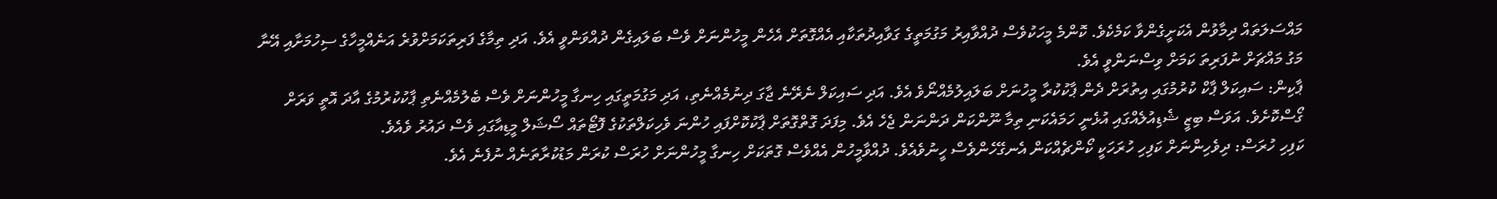މައްސަލަތައް ދިމާވުން އެކަށީގެންވާ ކަމެކެވެ. ކޮންމެ މީހަކުވެސް ދުއްވާއިރު މަގުމަތީގެ ގަވާއިދުތަކާއި އެއްގޮތަށް އެހެން މީހުންނަށް ވެސް ބަލައިގެން ދުއްވަންވީ އެވެ. އަދި ތިމާގެ ފަރިތަކަމަށްވުރެ އަނެއްމީހާގެ ސިހުމަށާއި އޭނާ މަގު މައްޗަށް ނުފަރިތަ ކަމަށް ވިސްނަންވީ އެވެ.
ޕާކިން: ސައިކަލް ޕާކް ކުރުމުގައި އިތުރަށް ދެން ޕާކުކުރާ މީހުނަށް ބަލައިލުމެއްނޯވެ އެވެ. އަދި ސައިކަލް ނެރޭނެ ޖާގަ ދިނުމެއްނެތި، އަދި މަގުމަތީގައި ހިނގާ މީހުންނަށް ވެސް ބެލުމެއްނެތި ޕާކުކުރުމުގެ އާދަ އޮތީ ވަރަށް ގޯސްކޮށެވެ. އަވަސް ބިޒީ ޝެޑިއުލެއްގައި އުޅެނީ ހަމައެކަނި ތިމާ ނޫންކަން ދަންނަން ޖެހެ އެވެ. މިފަދަ ގޮތްގޮތަށް ޕާކުކޮށްފައި ހުންނަ ވެހިކަލްތަކުގެ ފޮޓޯތައް ސޯޝަލް މީޑިއާގައި ވެސް ދައުރު ވެއެވެ.
ކަފިހި ހުރަސް: ދިވެހިންނަށް ކަފިހި ހުރަހަކީ ކޯންޗެއްކަން އެނގޭހެންވެސް ހީނުވެއެވެ. ދުއްވާމީހުން އެއްވެސް ގޮތަކަށް ހިނގާ މީހުންނަށް ހުރަސް ކުރަން މަޑުކުރާތަނެއް ނުފެނެ އެވެ.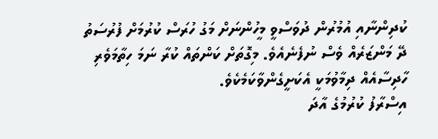ކުދިންނާއި އުމުރުން ދުވަސްވީ މީހުންނަށް މަގު ހުރަސް ކުރުމަށް ފުރުސަތު ދޭ މަންޒަރެއް ވެސް ނުފެނެއެވެ. މިގޮތަށް ކަންތައް ކުރާ ނަމަ ހިތާމަވެރި ހާދިސާއެއް ދިމާވުމަކީ އެކަށީގެންވާކަމެކެވެ.
އިސްރާފު ކުރުމުގެ އާދަ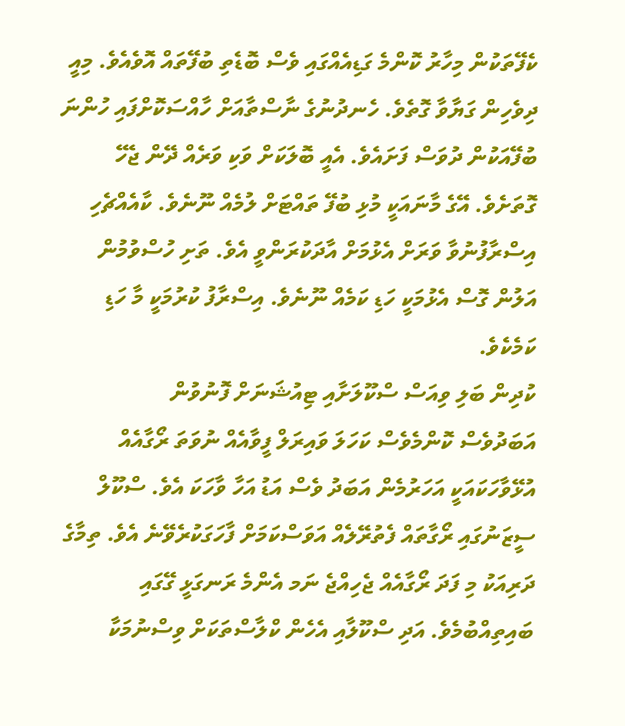ކެފޭތަކުން މިހާރު ކޮންމެ ގަޑިއެއްގައި ވެސް ބޮޑެތި ބުފޭތައް އޮވެއެވެ. މިއީ ދިވެހިން ގަޔާވާ ގޮތެވެ. ހެނދުނުގެ ނާސްތާއަށް ހާއްސަކޮށްފައި ހުންނަ ބުފޭއަކުން ދުވަސް ފަށައެވެ. އެއީ ބޮލަކަށް ވަކި ވަރެއް ދޭން ޖެހޭ ގޮތަށެވެ. އޭގެ މާނައަކީ މުޅި ބުފޭ ތައްޓަށް ލުމެއް ނޫނެވެ. ކާއެއްޗެހި އިސްރާފުނުވާ ވަރަށް އެޅުމަށް އާދަކުރަންވީ އެވެ. ތަށި ހުސްވުމުން އަލުން ގޮސް އެޅުމަކީ ހަޑި ކަމެއް ނޫނެވެ. އިސްރާފު ކުރުމަކީ މާ ހަޑި ކަމެކެވެ.
ކުދިން ބަލި ވިއަސް ސްކޫލަށާއި ޓިއުޝަނަށް ފޮނުވުން
އަބަދުވެސް ކޮންމެވެސް ކަހަލަ ވައިރަލް ފީވާއެއް ނުވަތަ ރޯގާއެއް އުޅޭވާހަކައަކީ އަހަރުމެން އަބަދު ވެސް އަޑު އަހާ ވާހަކަ އެވެ. ސްކޫލް ސީޒަނުގައި ރޯގާތައް ފެތުރޭލެއް އަވަސްކަމަށް ފާހަގަކުރެވޭނެ އެވެ. ތިމާގެ ދަރިއަކު މި ފަދަ ރޯގާއެއް ޖެހިއްޖެ ނަމ އެންމެ ރަނގަޅީ ގޭގައި ބައިތިއްބުމެވެ. އަދި ސްކޫލާއި އެހެން ކްލާސްތަކަށް ވިސްނުމަކާ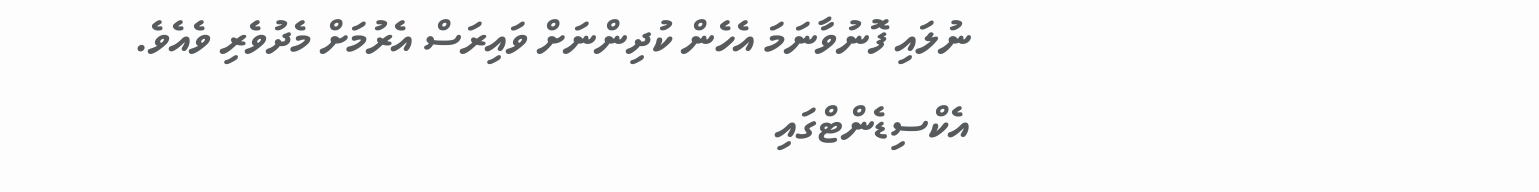ނުލައި ފޮނުވާނަމަ އެހެން ކުދިންނަށް ވައިރަސް އެރުމަށް މެދުވެރި ވެއެވެ.
އެކްސިޑެންޓްގައި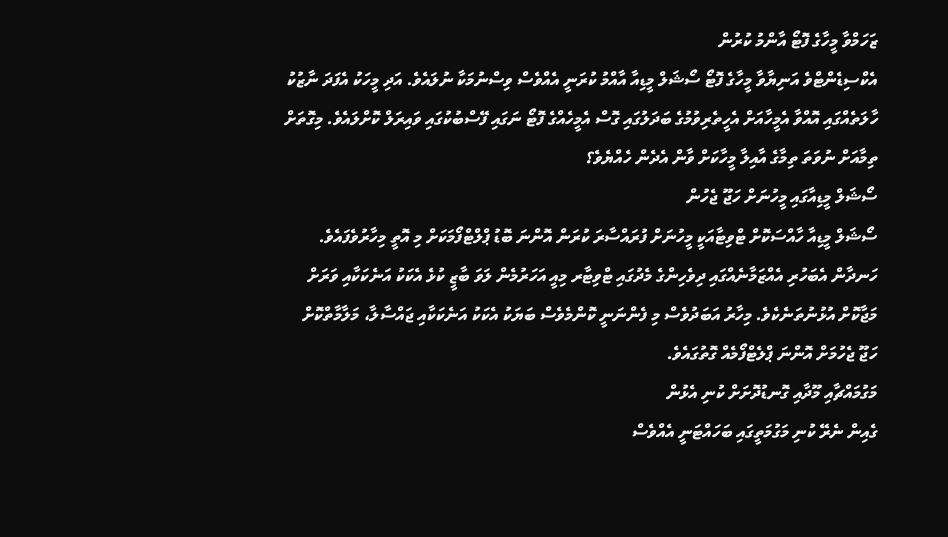ޒަހަމްވާ މީހާގެ ފޮޓޯ އާންމު ކުރުން
އެކްސިޑެންޓްވެ އަނިޔާވާ މީހާގެ ފޮޓޯ ސޯޝަލް މީޑިއާ އާއްމު ކުރަނީ އެއްވެސް ވިސްނުމަކާ ނުލައެވެ. އަދި މީހަކު އެފަދަ ނާޒުކު ހާލަތެއްގައި އޮއްވާ އެމީހާއަށް އެހީތެރިވުމުގެ ބަދަލުގައި ގޮސް އެމީހެއްގެ ފޮޓޯ ނަގައި ފޭސްބުކުގައި ވައިރަލް ކޮށްލައެވެ. މިގޮތަށް ތިމާއަށް ނުވަތަ ތިމާގެ އާއިލާ މީހާކަށް ވާން އެދެން ހެއްޔެވެ؟
ސޯޝަލް މީޑިއާގައި މީހުނަށް ހަޖޫ ޖެހުން
ސޯޝަލް މީޑިއާ ހާއްސަކޮށް ޓްވިޓާއަކީ މީހުނަށް ފުރައްސާރަ ކުރަން އޮންނަ ބޮޑު ޕްލްޓްފޯމަކަށް މި އޮތީ މިހާރުވެފައެވެ. ހަނދާން އެބަހުރި އެއްޒަމާނެއްގައި ދިވެހިންގެ މެދުގައި ޓްވިޓާރ މިއީ އަހަރުމެން ލަވަ ބާޒީ ކުޅެ އެކަކު އަނެކަކާއި ވަރަށް މަޖާކޮށް އުޅުނުތަނެކެވެ. މިހާރު އަބަދުވެސް މި ފެންނަނީ ކޮންމެވެސް ބަޔަކު އެކަކު އަނެކަކާއި ޖައްސާލާ، މަލާމާތްކޮށް ހަޖޫ ޖެހުމަށް އޮންނަ ޕްލެޓްފޯމެއް ގޮތުގައެވެ.
މަގުމައްޗާއި މޫދާއި ގޮނޑުދޮށަށް ކުނި އެޅުން
ގެއިން ނެރޭ ކުނި މަގުމަތީގައި ބަހައްޓަނީ އެއްވެސް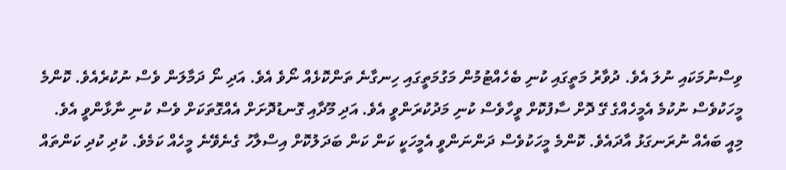ވިސްނުމަކައި ނުލަ އެވެ. ދުވާރު މަތީގައި ކުނި ބެހެއްޓުމުން މަގުމަތީގައި ހިނގާނެ ތަންކޮޅެއް ނޯވެ އެވެ. އަދި ނޯ ދަމާލަން ވެސް ނުކުރެއެވެ. ކޮންމެ މީހަކުވެސް ނުކުމެ އެމީހެއްގެ ގޭ ދޮށް ސާފުކޮށް ވީހާވެސް ކުނި މަދުކުރަންވީ އެވެ. އަދި މޫދާއި ގޮނޑުދޮށަށް އެއްގޮތަކަށް ވެސް ކުނި ނާޅާންވީ އެވެ.
މިއީ ބައެއް ނުރަނގަޅު އާދައެވެ. ކޮންމެ މީހަކުވެސް ދަންނަންވީ އެމީހަކީ ކަން ކަން ބަދަލުކޮށް އިސްލާހު ގެނެވޭނެ މީހެއް ކަމެވެ. ކުދި ކުދި ކަންތައް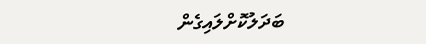ބަދަލުކޮށްލައިގެން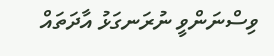ވިސްނަންވީ ނުރަނގަޅު އާދަތައް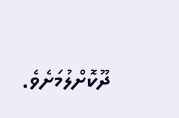ދޫކޮށްލުމަށެވެ.